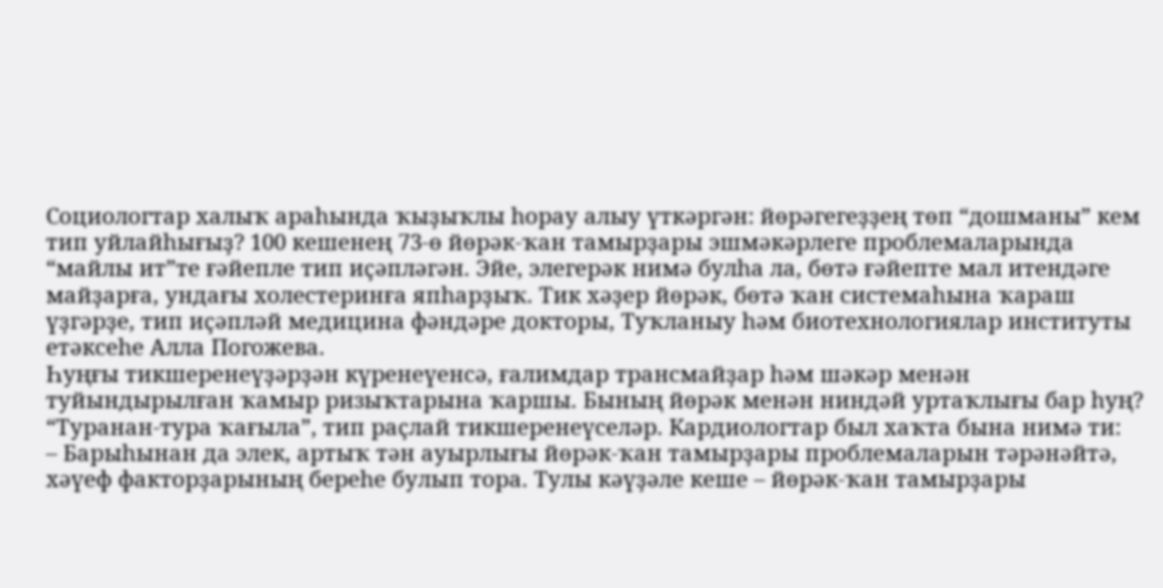Социологтар халыҡ араһында ҡыҙыҡлы һорау алыу үткәргән: йөрәгегеҙҙең төп “дошманы” кем тип уйлайһығыҙ? 100 кешенең 73-ө йөрәк-ҡан тамырҙары эшмәкәрлеге проблемаларында “майлы ит”те ғәйепле тип иҫәпләгән. Эйе, элегерәк нимә булһа ла, бөтә ғәйепте мал итендәге майҙарға, ундағы холестеринға япһарҙыҡ. Тик хәҙер йөрәк, бөтә ҡан системаһына ҡараш үҙгәрҙе, тип иҫәпләй медицина фәндәре докторы, Туҡланыу һәм биотехнологиялар институты етәксеһе Алла Погожева.
Һуңғы тикшеренеүҙәрҙән күренеүенсә, ғалимдар трансмайҙар һәм шәкәр менән туйындырылған ҡамыр ризыҡтарына ҡаршы. Бының йөрәк менән ниндәй уртаҡлығы бар һуң? “Туранан-тура ҡағыла”, тип раҫлай тикшеренеүселәр. Кардиологтар был хаҡта бына нимә ти:
– Барыһынан да элек, артыҡ тән ауырлығы йөрәк-ҡан тамырҙары проблемаларын тәрәнәйтә, хәүеф факторҙарының береһе булып тора. Тулы кәүҙәле кеше – йөрәк-ҡан тамырҙары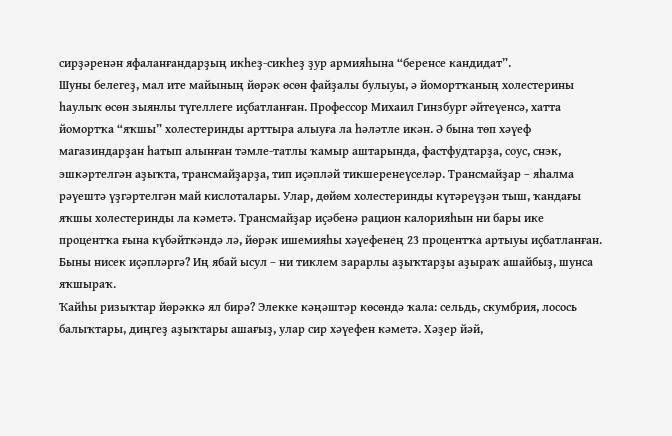сирҙәренән яфаланғандарҙың икһеҙ-сикһеҙ ҙур армияһына “беренсе кандидат”.
Шуны белегеҙ, мал ите майының йөрәк өсөн файҙалы булыуы, ә йомортҡаның холестерины һаулыҡ өсөн зыянлы түгеллеге иҫбатланған. Профессор Михаил Гинзбург әйтеүенсә, хатта йомортҡа “яҡшы” холестеринды арттыра алыуға ла һәләтле икән. Ә бына төп хәүеф магазиндарҙан һатып алынған тәмле-татлы ҡамыр аштарында, фастфудтарҙа, соус, снэк, эшкәртелгән аҙыҡта, трансмайҙарҙа, тип иҫәпләй тикшеренеүселәр. Трансмайҙар – яһалма рәүештә үҙгәртелгән май кислоталары. Улар, дөйөм холестеринды күтәреүҙән тыш, ҡандағы яҡшы холестеринды ла кәметә. Трансмайҙар иҫәбенә рацион калорияһын ни бары ике процентҡа ғына күбәйткәндә лә, йөрәк ишемияһы хәүефенең 23 процентҡа артыуы иҫбатланған. Быны нисек иҫәпләргә? Иң ябай ысул – ни тиклем зарарлы аҙыҡтарҙы аҙыраҡ ашайбыҙ, шунса яҡшыраҡ.
Ҡайһы ризыҡтар йөрәккә ял бирә? Элекке кәңәштәр көсөндә ҡала: сельдь, скумбрия, лосось балыҡтары, диңгеҙ аҙыҡтары ашағыҙ, улар сир хәүефен кәметә. Хәҙер йәй,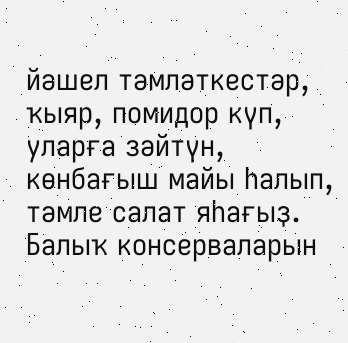йәшел тәмләткестәр, ҡыяр, помидор күп, уларға зәйтүн, көнбағыш майы һалып, тәмле салат яһағыҙ. Балыҡ консерваларын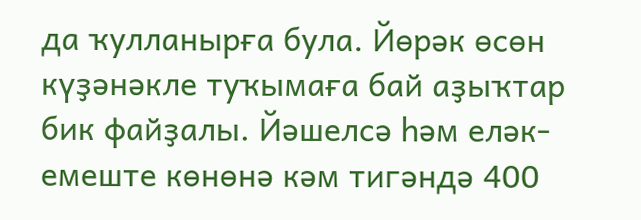да ҡулланырға була. Йөрәк өсөн күҙәнәкле туҡымаға бай аҙыҡтар бик файҙалы. Йәшелсә һәм еләк-емеште көнөнә кәм тигәндә 400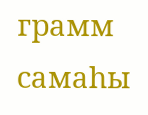грамм самаһы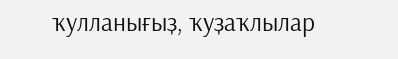ҡулланығыҙ, ҡуҙаҡлылар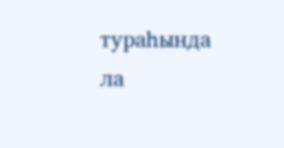тураһында ла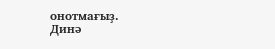онотмағыҙ.
Динә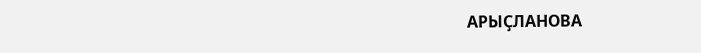АРЫҪЛАНОВА